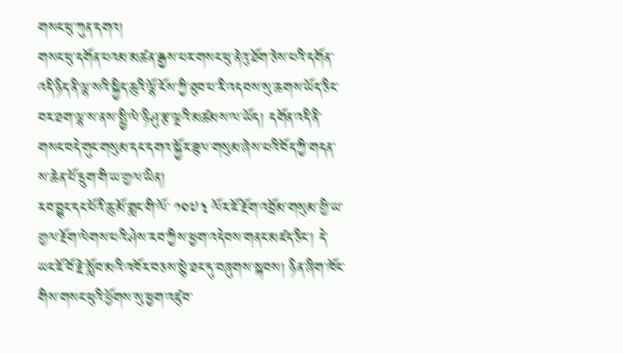གསང་ཕུ་ཀུན་དགའ།
གསང་ཕུ་དགོན་པའམ་མཚན་རྒྱས་པར་གསང་ཕུ་ནེའུ་ཐོག་ཅེས་པའི་དགོན་འདི་ཉིད་ནི་ལྷ་སའི་སྐྱིད་ཆུའི་ལྷོ་ངོས་ཀྱི་ཐུབ་པ་རི་འདབས་སུ་ཆགས་ཡོད་ཅིང་བར་ཐག་ལྷ་ས་ནས་སྤྱི་ལེ་ཉི་ཤུ་རྩ་ལྔའི་མཚམས་ལ་ཡོད། དགོན་འདི་ནི་གསང་བདེ་གུང་གསུམ་དང་དགའ་སྐྱོར་ཟུལ་གསུམ་ཞེས་པའི་བོད་ཀྱི་གདན་ས་ཆེན་པོ་དྲུག་གི་ཡ་གྱལ་ཡིན།
རབ་བྱུང་དང་པོའི་ཆུ་མོ་གླང་གི་ལོ་ ༡༠༧༣ ལོར་ཇོ་རྔོག་འབྲོམ་གསུམ་གྱི་ཡ་གྱལ་རྔོག་ལེགས་པའི་ཤེས་རབ་ཀྱིས་ཕྱག་འདེབས་གནང་མཛད་ཅིང་། དེ་ཡང་ཇོ་བོ་རྗེ་སློབ་མའི་འཁོར་བཅས་སྙེ་ཐང་དུ་བཞུགས་སྐབས། ཉིན་ཞིག་ཁོང་གིས་གསང་ཕུའི་ཕྱོགས་སུ་ཕྱག་འཛུབ་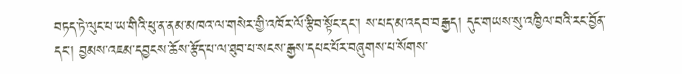བཏད་ཏེ་ལུང་པ་ཡ་གིའི་ཕུ་ན་ནམ་མཁའ་ལ་གསེར་གྱི་འཁོར་ལོ་རྩིབ་སྟོང་དང་། ས་པད་མ་འདབ་བརྒྱད། དུང་གཡས་སུ་འཁྱིལ་བའི་རང་བྱོན་དང་། བྱམས་འཇམ་དབྱངས་ཆོས་རྩོད་པ་ལ་ཐུབ་པ་སངས་རྒྱས་དཔང་པོར་བཞུགས་པ་སོགས་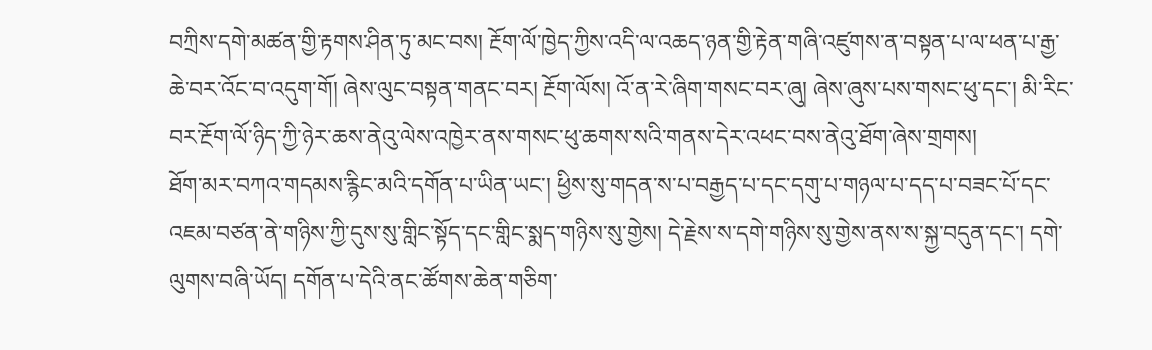བཀྲིས་དགེ་མཚན་གྱི་རྟགས་ཤིན་ཏུ་མང་བས། རྔོག་ལོ་ཁྱེད་ཀྱིས་འདི་ལ་འཆད་ཉན་གྱི་རྟེན་གཞི་འཛུགས་ན་བསྟན་པ་ལ་ཕན་པ་རྒྱ་ཆེ་བར་འོང་བ་འདུག་གོ། ཞེས་ལུང་བསྟན་གནང་བར། རྔོག་ལོས། འོ་ན་རེ་ཞིག་གསང་བར་ཞུ། ཞེས་ཞུས་པས་གསང་ཕུ་དང་། མི་རིང་བར་རྔོག་ལོ་ཉིད་ཀྱི་ཉེར་ཆས་ནེའུ་ལེས་འཁྱེར་ནས་གསང་ཕུ་ཆགས་སའི་གནས་དེར་འཕང་བས་ནེའུ་ཐོག་ཞེས་གྲགས།
ཐོག་མར་བཀའ་གདམས་རྙིང་མའི་དགོན་པ་ཡིན་ཡང་། ཕྱིས་སུ་གདན་ས་པ་བརྒྱད་པ་དང་དགུ་པ་གཉལ་པ་དད་པ་བཟང་པོ་དང་འཇམ་བཙན་ནེ་གཉིས་ཀྱི་དུས་སུ་གླིང་སྟོད་དང་གླིང་སྨད་གཉིས་སུ་གྱེས། དེ་རྗེས་ས་དགེ་གཉིས་སུ་གྱེས་ནས་ས་སྐྱ་བདུན་དང་། དགེ་ལུགས་བཞི་ཡོད། དགོན་པ་དེའི་ནང་ཚོགས་ཆེན་གཅིག་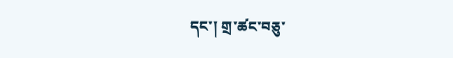དང་། གྲ་ཚང་བཅུ་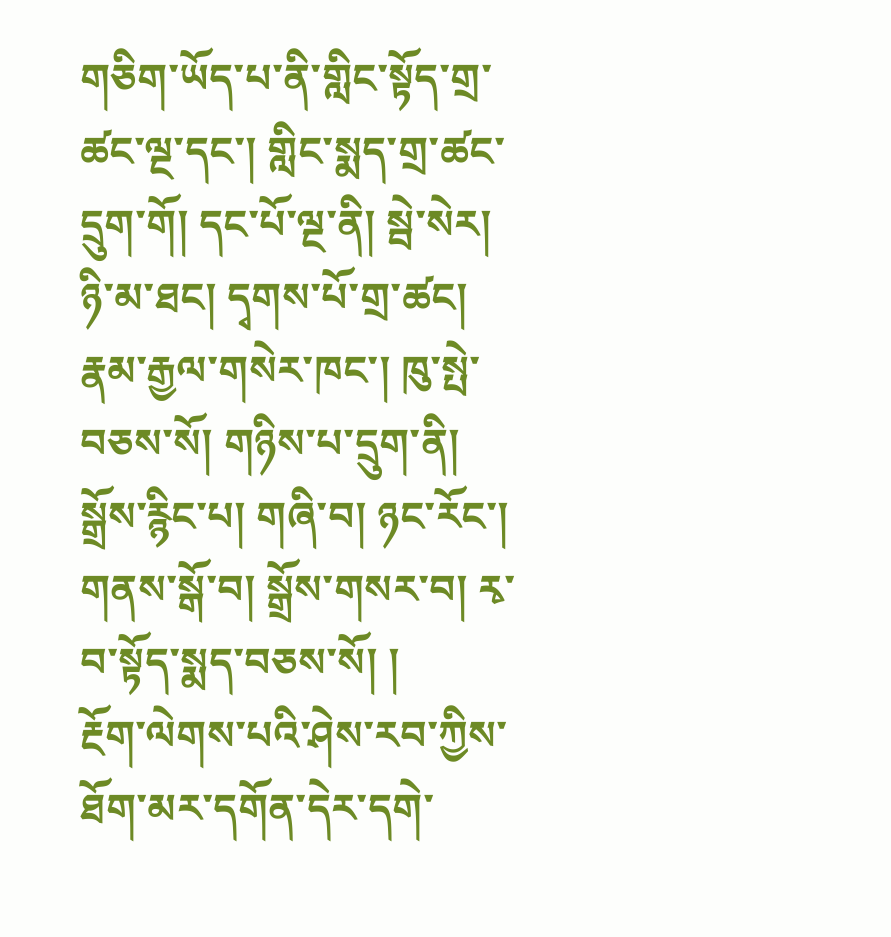གཅིག་ཡོད་པ་ནི་གླིང་སྟོད་གྲ་ཚང་ལྔ་དང་། གླིང་སྨད་གྲ་ཚང་དྲུག་གོ། དང་པོ་ལྔ་ནི། སྦེ་སེར། ཉི་མ་ཐང། དྭགས་པོ་གྲ་ཚང། རྣམ་རྒྱལ་གསེར་ཁང་། ཁུ་སྤེ་བཅས་སོ། གཉིས་པ་དྲུག་ནི། སྒྲོས་རྙིང་པ། གཞི་བ། ཉང་རོང་། གནས་སྒོ་བ། སྒྲོས་གསར་བ། རྭ་བ་སྟོད་སྨད་བཅས་སོ། །
རྔོག་ལེགས་པའི་ཤེས་རབ་ཀྱིས་ཐོག་མར་དགོན་དེར་དགེ་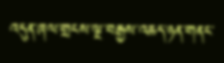འདུན་ཞལ་གྲངས་ལྔ་བརྒྱས་འཆད་ཉན་གནང་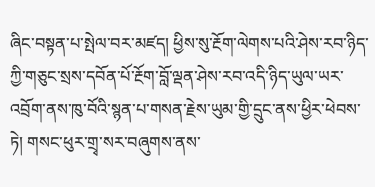ཞིང་བསྟན་པ་སྤེལ་བར་མཛད། ཕྱིས་སུ་རྔོག་ལེགས་པའི་ཤེས་རབ་ཉིད་ཀྱི་གཅུང་སྲས་དབོན་པོ་རྔོག་བློ་ལྡན་ཤེས་རབ་འདི་ཉིད་ཡུལ་ཡར་འབྲོག་ནས་ཁུ་བོའི་སྙན་པ་གསན་རྗེས་ཡུམ་གྱི་དྲུང་ནས་ཕྱིར་ཕེབས་ཏེ། གསང་ཕུར་གྲྭ་སར་བཞུགས་ནས་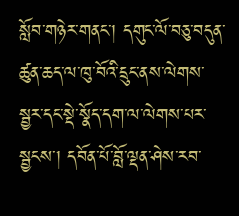སློབ་གཉེར་གནང་། དགུང་ལོ་བཅུ་བདུན་ཚུན་ཆད་ལ་ཁུ་བོའི་དྲུང་ནས་ལེགས་སྦྱར་དང་སྡེ་སྣོད་དག་ལ་ལེགས་པར་སྦྱངས་། དབོན་པོ་བློ་ལྡན་ཤེས་རབ་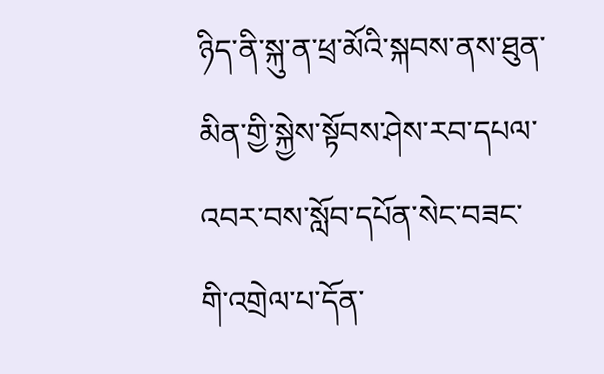ཉིད་ནི་སྐུ་ན་ཕྲ་མོའི་སྐབས་ནས་ཐུན་མིན་གྱི་སྐྱེས་སྟོབས་ཤེས་རབ་དཔལ་འབར་བས་སློབ་དཔོན་སེང་བཟང་གི་འགྲེལ་པ་དོན་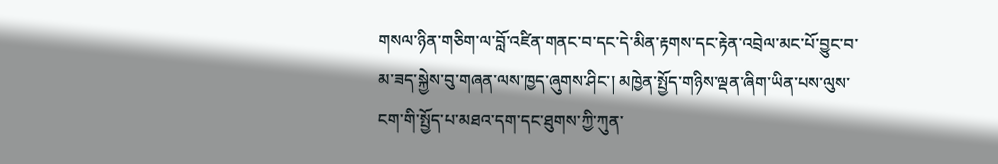གསལ་ཉིན་གཅིག་ལ་བློ་འཛིན་གནང་བ་དང་དེ་མིན་རྟགས་དང་རྟེན་འབྲེལ་མང་པོ་བྱུང་བ་མ་ཟད་སྐྱེས་བུ་གཞན་ལས་ཁྱད་ཞུགས་ཤིང་། མཁྱེན་སྤྱོད་གཉིས་ལྡན་ཞིག་ཡིན་པས་ལུས་ངག་གི་སྤྱོད་པ་མཐའ་དག་དང་ཐུགས་ཀྱི་ཀུན་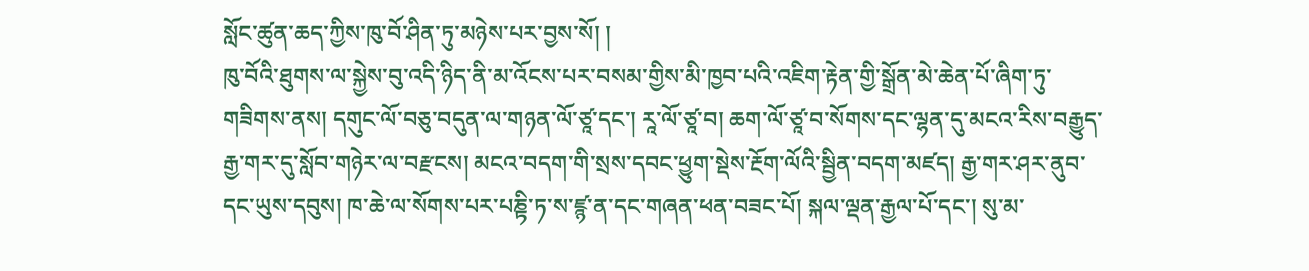སློང་ཚུན་ཆད་ཀྱིས་ཁུ་བོ་ཤིན་ཏུ་མཉེས་པར་བྱས་སོ། །
ཁུ་བོའི་ཐུགས་ལ་སྐྱེས་བུ་འདི་ཉིད་ནི་མ་འོངས་པར་བསམ་གྱིས་མི་ཁྱབ་པའི་འཇིག་རྟེན་གྱི་སྒྲོན་མེ་ཆེན་པོ་ཞིག་ཏུ་གཟིགས་ནས། དགུང་ལོ་བཅུ་བདུན་ལ་གཉན་ལོ་ཙཱ་དང་། རཱ་ལོ་ཙཱ་བ། ཆག་ལོ་ཙཱ་བ་སོགས་དང་ལྷན་དུ་མངའ་རིས་བརྒྱུད་རྒྱ་གར་དུ་སློབ་གཉེར་ལ་བརྫངས། མངའ་བདག་གི་སྲས་དབང་ཕྱུག་སྡེས་རྔོག་ལོའི་སྦྱིན་བདག་མཛད། རྒྱ་གར་ཤར་ནུབ་དང་ཡུས་དབུས། ཁ་ཆེ་ལ་སོགས་པར་པཎྟི་ཏ་ས་ཛྙ་ན་དང་གཞན་ཕན་བཟང་པོ། སྐལ་ལྡན་རྒྱལ་པོ་དང་། སུ་མ་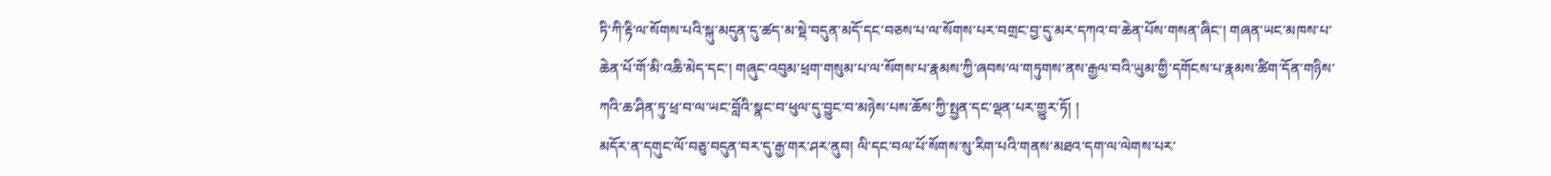ཏི་ཀི་རྟི་ལ་སོགས་པའི་སྐུ་མདུན་དུ་ཚད་མ་སྡེ་བདུན་མདོ་དང་བཅས་པ་ལ་སོགས་པར་བགྲང་བྱ་དུ་མར་དཀའ་བ་ཆེན་པོས་གསན་ཞིང་། གཞན་ཡང་མཁས་པ་ཆེན་པོ་གོ་མི་འཆི་མེད་དང་། གཞུང་འབུམ་ཕྲག་གསུམ་པ་ལ་སོགས་པ་རྣམས་ཀྱི་ཞབས་ལ་གཏུགས་ནས་རྒྱལ་བའི་ཡུམ་གྱི་དགོངས་པ་རྣམས་ཚིག་དོན་གཉིས་ཀའི་ཆ་ཤིན་ཏུ་ཕྲ་བ་ལ་ཡང་བློའི་སྣང་བ་ཕུལ་དུ་བྱུང་བ་མཉེས་པས་ཆོས་ཀྱི་སྤྱན་དང་ལྡན་པར་གྱུར་ཏོ། །
མདོར་ན་དགུང་ལོ་བཅུ་བདུན་བར་དུ་རྒྱ་གར་ཤར་ནུབ། ལི་དང་བལ་པོ་སོགས་སུ་རིག་པའི་གནས་མཐའ་དག་ལ་ལེགས་པར་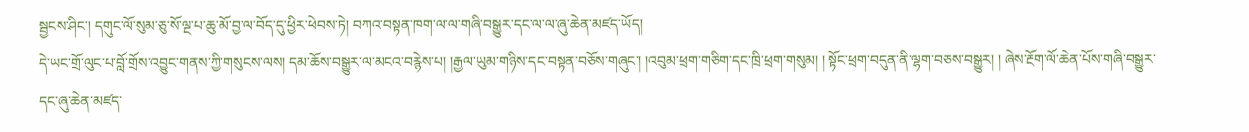སྦྱངས་ཤིང་། དགུང་ལོ་སུམ་ཅུ་སོ་ལྔ་པ་ཆུ་མོ་བྱ་ལ་བོད་དུ་ཕྱིར་ཕེབས་ཏེ། བཀའ་བསྟན་ཁག་ལ་ལ་གཞི་བསྒྱུར་དང་ལ་ལ་ཞུ་ཆེན་མཛད་ཡོད།
དེ་ཡང་གྲོ་ལུང་པ་བློ་གྲོས་འབྱུང་གནས་ཀྱི་གསུངས་ལས། དམ་ཆོས་བསྒྱུར་ལ་མངའ་བརྙེས་པ། །རྒྱལ་ཡུམ་གཉིས་དང་བསྟན་བཅོས་གཞུང་། །འབུམ་ཕྲག་གཅིག་དང་ཁྲི་ཕྲག་གསུམ། ། སྟོང་ཕྲག་བདུན་ནི་ལྷག་བཅས་བསྒྱུར། ། ཞེས་རྔོག་ལོ་ཆེན་པོས་གཞི་བསྒྱུར་དང་ཞུ་ཆེན་མཛད་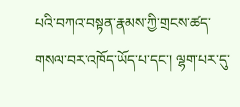པའི་བཀའ་བསྟན་རྣམས་ཀྱི་གྲངས་ཚད་གསལ་བར་འཁོད་ཡོད་པ་དང་། ལྷག་པར་དུ་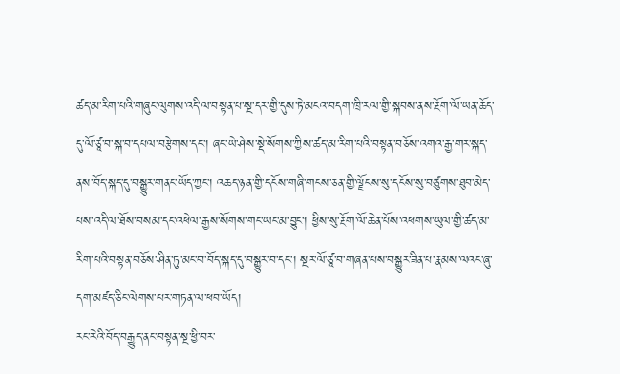ཚད་མ་རིག་པའི་གཞུང་ལུགས་འདི་ལ་བསྟན་པ་སྔ་དར་གྱི་དུས་ཏེ་མངའ་བདག་ཁྲི་རལ་གྱི་སྐབས་ནས་རྔོག་ལོ་ཡན་ཆོད་དུ་ལོ་ཙཱ་བ་སྐ་བ་དཔལ་བརྩེགས་དང་། ཞང་ཡེ་ཤེས་སྡེ་སོགས་ཀྱིས་ཚད་མ་རིག་པའི་བསྟན་བཅོས་འགའ་རྒྱ་གར་སྐད་ནས་བོད་སྐད་དུ་བསྒྱུར་གནང་ཡོད་ཀྱང་། འཆད་ཉན་གྱི་དངོས་གཞི་གངས་ཅན་གྱི་ལྗོངས་སུ་དངོས་སུ་བཙུགས་ཐུབ་མེད་པས་འདི་ལ་ཐོས་བསམ་དང་འཕེལ་རྒྱས་སོགས་གང་ཡང་མ་བྱུང་། ཕྱིས་སུ་རྔོག་ལོ་ཆེན་པོས་འཕགས་ཡུལ་གྱི་ཚད་མ་རིག་པའི་བསྟན་བཅོས་ཤིན་ཏུ་མང་བ་བོད་སྐད་དུ་བསྒྱུར་བ་དང་། སྔར་ལོ་ཙཱ་བ་གཞན་པས་བསྒྱུར་ཟིན་པ་རྣམས་ལའང་ཞུ་དག་མཛད་ཅིང་ལེགས་པར་གཏན་ལ་ཕབ་ཡོད།
རང་རེའི་བོད་བརྒྱུད་ནང་བསྟན་སྔ་ཕྱི་བར་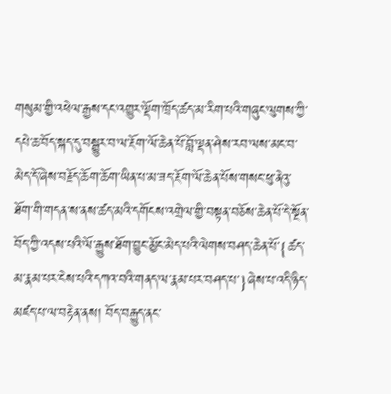གསུམ་གྱི་འཕེལ་རྒྱས་དང་འགྱུར་ལྡོག་ཁྲོད་ཚད་མ་རིག་པའི་གཞུང་ལུགས་ཀྱི་དཔེ་ཆ་བོད་སྐད་དུ་བསྒྱུར་བ་ལ་རྔོག་ལོ་ཆེན་པོ་བློ་ལྡན་ཤེས་རབ་ལས་མང་བ་མེད་དོ་ཞེས་བརྗོད་ཆོག་ཆོག་ཡིན་པ་མ་ཟད་རྔོག་ལོ་ཆེན་པོས་གསང་ཕུ་ནེའུ་ཐོག་གི་གདན་ས་ནས་ཚད་མའི་དགོངས་འགྲེལ་གྱི་བསྟན་བཅོས་ཆེན་པོ་དེ་སྔོན་བོད་ཀྱི་འདས་པའི་ལོ་རྒྱུས་ཐོག་བྱུང་མྱོང་མེད་པའི་ལེགས་བཤད་ཆེན་པོ་{ཚད་མ་རྣམ་པར་ངེས་པའི་དཀའ་བའི་གནད་ལ་རྣམ་པར་བཤད་པ་}ཞེས་པ་འདི་ཉིད་མཛད་པ་ལ་བརྟེན་ནས། བོད་བརྒྱུད་ནང་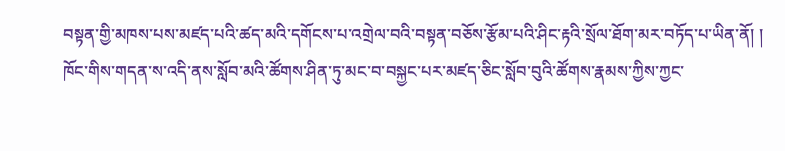བསྟན་གྱི་མཁས་པས་མཛད་པའི་ཚད་མའི་དགོངས་པ་འགྲེལ་བའི་བསྟན་བཅོས་རྩོམ་པའི་ཤིང་རྟའི་སྲོལ་ཐོག་མར་བཏོད་པ་ཡིན་ནོ། །
ཁོང་གིས་གདན་ས་འདི་ནས་སློབ་མའི་ཚོགས་ཤིན་ཏུ་མང་བ་བསྐྱང་པར་མཛད་ཅིང་སློབ་བུའི་ཚོགས་རྣམས་ཀྱིས་ཀྱང་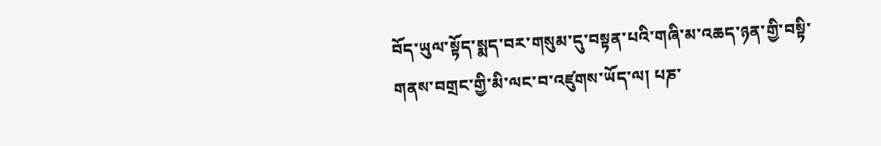བོད་ཡུལ་སྟོད་སྨད་བར་གསུམ་དུ་བསྟན་པའི་གཞི་མ་འཆད་ཉན་གྱི་བསྟི་གནས་བགྲང་གྱི་མི་ལང་བ་འཛུགས་ཡོད་ལ། པཎ་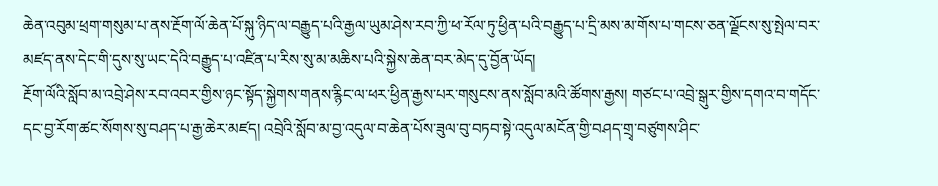ཆེན་འབུམ་ཕྲག་གསུམ་པ་ནས་རྔོག་ལོ་ཆེན་པོ་སྐུ་ཉིད་ལ་བརྒྱུད་པའི་རྒྱལ་ཡུམ་ཤེས་རབ་ཀྱི་ཕ་རོལ་ཏུ་ཕྱིན་པའི་བརྒྱུད་པ་དྲི་མས་མ་གོས་པ་གངས་ཅན་ལྗོངས་སུ་སྤེལ་བར་མཛད་ནས་དེང་གི་དུས་སུ་ཡང་དེའི་བརྒྱུད་པ་འཛིན་པ་རིས་སུ་མ་མཆིས་པའི་སྐྱེས་ཆེན་བར་མེད་དུ་བྱོན་ཡོད།
རྔོག་ལོའི་སློབ་མ་འབྲེ་ཤེས་རབ་འབར་གྱིས་ཉང་སྟོད་སྐྱེགས་གནས་རྙིང་ལ་ཕར་ཕྱིན་རྒྱས་པར་གསུངས་ནས་སློབ་མའི་ཚོགས་རྒྱས། གཙང་པ་འབྲེ་སྒུར་གྱིས་དགའ་བ་གདོང་དང་བྱ་རོག་ཚང་སོགས་སུ་བཤད་པ་རྒྱ་ཆེར་མཛད། འབྲེའི་སློབ་མ་བྱ་འདུལ་བ་ཆེན་པོས་ཟུལ་བུ་བཏབ་སྟེ་འདུལ་མངོན་གྱི་བཤད་གྲྭ་བཙུགས་ཤིང་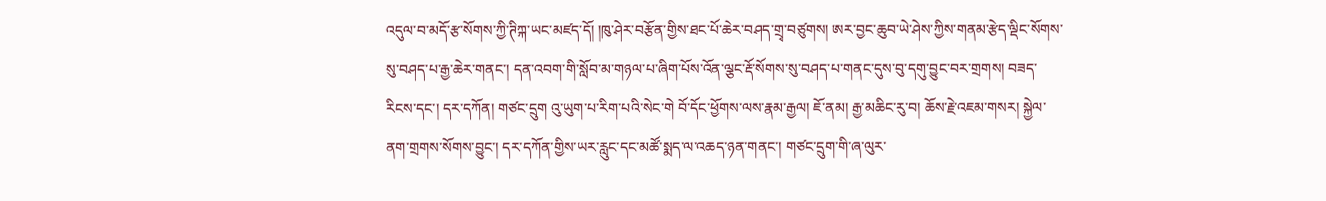འདུལ་བ་མདོ་རྩ་སོགས་ཀྱི་ཊིཀྐ་ཡང་མཛད་དོ། །ཁུ་ཤེར་བརྩོན་གྱིས་ཐང་པོ་ཆེར་བཤད་གྲྭ་བཙུགས། ཨར་བྱང་ཆུབ་ཡེ་ཤེས་ཀྱིས་གནམ་རྩེད་ལྡིང་སོགས་སུ་བཤད་པ་རྒྱ་ཆེར་གནང་། དན་འབག་གི་སློབ་མ་གཉལ་པ་ཞིག་པོས་འོན་ལྕང་རྡོ་སོགས་སུ་བཤད་པ་གནང་དུས་བུ་དགུ་བྱུང་བར་གྲགས། བཟད་རིངས་དང་། དར་དཀོན། གཙང་དྲུག འུ་ཡུག་པ་རིག་པའི་སེང་གེ བོ་དོང་ཕྱོགས་ལས་རྣམ་རྒྱལ། ཇོ་ནམ། རྒྱ་མཆིང་རུ་བ། ཆོས་རྗེ་འཇམ་གསར། སྐྱེལ་ནག་གྲགས་སོགས་བྱུང་། དར་དཀོན་གྱིས་ཡར་རླུང་དང་མཚོ་སྨད་ལ་འཆད་ཉན་གནང་། གཙང་དྲུག་གི་ཞ་ལུར་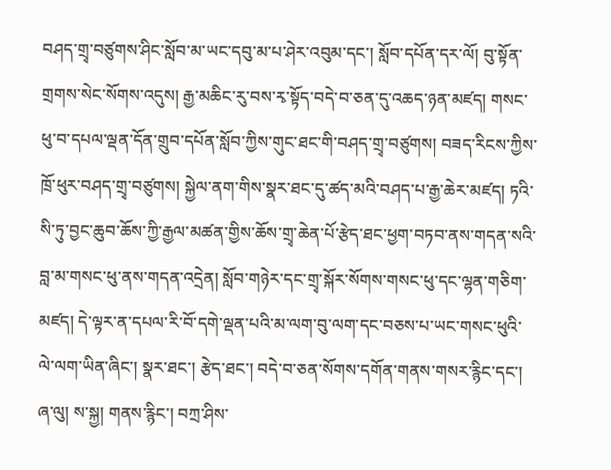བཤད་གྲྭ་བཙུགས་ཤིང་སློབ་མ་ཡང་དབུ་མ་པ་ཤེར་འབུམ་དང་། སློབ་དཔོན་དར་ལོ། བུ་སྟོན་གྲགས་སེང་སོགས་འདུས། རྒྱ་མཆིང་རུ་བས་རྭ་སྟོད་བདེ་བ་ཅན་དུ་འཆད་ཉན་མཛད། གསང་ཕུ་བ་དཔལ་ལྡན་དོན་གྲུབ་དཔོན་སློབ་ཀྱིས་གུང་ཐང་གི་བཤད་གྲྭ་བཙུགས། བཟད་རིངས་ཀྱིས་ཁྲོ་ཕུར་བཤད་གྲྭ་བཙུགས། སྐྱེལ་ནག་གིས་སྣར་ཐང་དུ་ཚད་མའི་བཤད་པ་རྒྱ་ཆེར་མཛད། ཏའི་སི་ཏུ་བྱང་ཆུབ་ཆོས་ཀྱི་རྒྱལ་མཚན་གྱིས་ཆོས་གྲྭ་ཆེན་པོ་རྩེད་ཐང་ཕྱག་བཏབ་ནས་གདན་སའི་བླ་མ་གསང་ཕུ་ནས་གདན་འདྲེན། སློབ་གཉེར་དང་གྲྭ་སྐོར་སོགས་གསང་ཕུ་དང་ལྷན་གཅིག་མཛད། དེ་ལྟར་ན་དཔལ་རི་བོ་དགེ་ལྡན་པའི་མ་ལག་བུ་ལག་དང་བཅས་པ་ཡང་གསང་ཕུའི་ལེ་ལག་ཡིན་ཞིང་། སྣར་ཐང་། རྩེད་ཐང་། བདེ་བ་ཅན་སོགས་དགོན་གནས་གསར་རྙིང་དང་། ཞ་ལུ། ས་སྐྱ། གནས་རྙིང་། བཀྲ་ཤིས་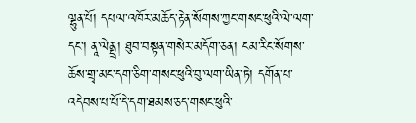ལྷུན་པོ། དཔལ་འཁོར་མཆོད་རྟེན་སོགས་ཀྱང་གསང་ཕུའི་ལེ་ལག་དང་། ནཱ་ལེནྡྲ། ཐུབ་བསྟན་གསེར་མདོག་ཅན། ངམ་རིང་སོགས་ཆོས་གྲྭ་མང་དག་ཅིག་གསང་ཕུའི་བུ་ལག་ཡིན་ཏེ། དགོན་པ་འདེབས་པ་པོ་དེ་དག་ཐམས་ཅད་གསང་ཕུའི་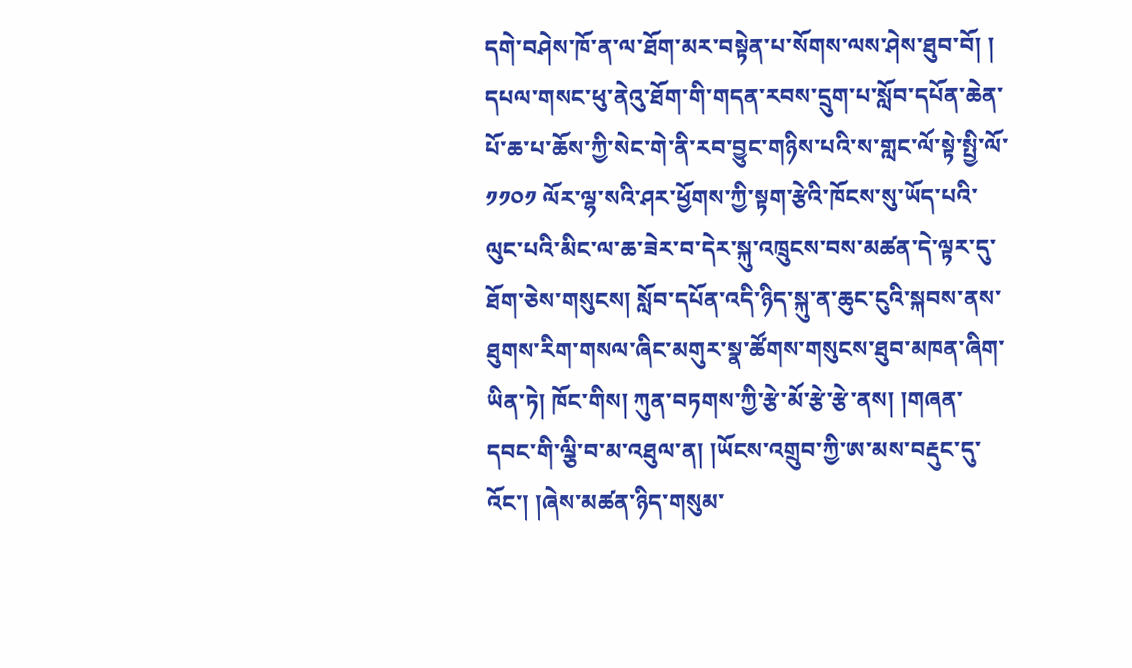དགེ་བཤེས་ཁོ་ན་ལ་ཐོག་མར་བསྟེན་པ་སོགས་ལས་ཤེས་ཐུབ་བོ། །
དཔལ་གསང་ཕུ་ནེའུ་ཐོག་གི་གདན་རབས་དྲུག་པ་སློབ་དཔོན་ཆེན་པོ་ཆ་པ་ཆོས་ཀྱི་སེང་གེ་ནི་རབ་བྱུང་གཉིས་པའི་ས་གླང་ལོ་སྟེ་སྤྱི་ལོ་ ༡༡༠༡ ལོར་ལྷ་སའི་ཤར་ཕྱོགས་ཀྱི་སྟག་རྩེའི་ཁོངས་སུ་ཡོད་པའི་ལུང་པའི་མིང་ལ་ཆ་ཟེར་བ་དེར་སྐུ་འཁྲུངས་བས་མཚན་དེ་ལྟར་དུ་ཐོག་ཅེས་གསུངས། སློབ་དཔོན་འདི་ཉིད་སྐུ་ན་ཆུང་ངུའི་སྐབས་ནས་ཐུགས་རིག་གསལ་ཞིང་མགུར་སྣ་ཚོགས་གསུངས་ཐུབ་མཁན་ཞིག་ཡིན་ཏེ། ཁོང་གིས། ཀུན་བཏགས་ཀྱི་རྩེ་མོ་རྩེ་རྩེ་ནས། །གཞན་དབང་གི་ལྕི་བ་མ་འཐུལ་ན། །ཡོངས་འགྲུབ་ཀྱི་ཨ་མས་བརྡུང་དུ་འོང་། །ཞེས་མཚན་ཉིད་གསུམ་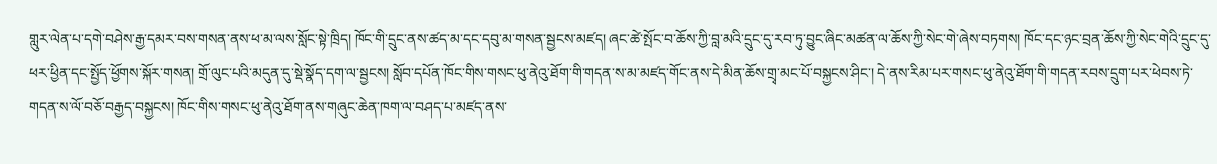གླུར་ལེན་པ་དགེ་བཤེས་རྒྱ་དམར་བས་གསན་ནས་ཕ་མ་ལས་སློང་སྟེ་ཁྲིད། ཁོང་གི་དྲུང་ནས་ཚད་མ་དང་དབུ་མ་གསན་སྦྱངས་མཛད། ཞང་ཚེ་སྤོང་བ་ཆོས་ཀྱི་བླ་མའི་དྲུང་དུ་རབ་ཏུ་བྱུང་ཞིང་མཚན་ལ་ཆོས་ཀྱི་སེང་གེ་ཞེས་བཏགས། ཁོང་དང་ཉང་བྲན་ཆོས་ཀྱི་སེང་གེའི་དྲུང་དུ་ཕར་ཕྱིན་དང་སྤྱོད་ཕྱོགས་སྐོར་གསན། གྲོ་ལུང་པའི་མདུན་དུ་སྡེ་སྣོད་དག་ལ་སྦྱངས། སློབ་དཔོན་ཁོང་གིས་གསང་ཕུ་ནེའུ་ཐོག་གི་གདན་ས་མ་མཛད་གོང་ནས་དེ་མིན་ཆོས་གྲྭ་མང་པོ་བསྐྱངས་ཤིང་། དེ་ནས་རིམ་པར་གསང་ཕུ་ནེའུ་ཐོག་གི་གདན་རབས་དྲུག་པར་ཕེབས་ཏེ་གདན་ས་ལོ་བཅོ་བརྒྱད་བསྐྱངས། ཁོང་གིས་གསང་ཕུ་ནེའུ་ཐོག་ནས་གཞུང་ཆེན་ཁག་ལ་བཤད་པ་མཛད་ནས་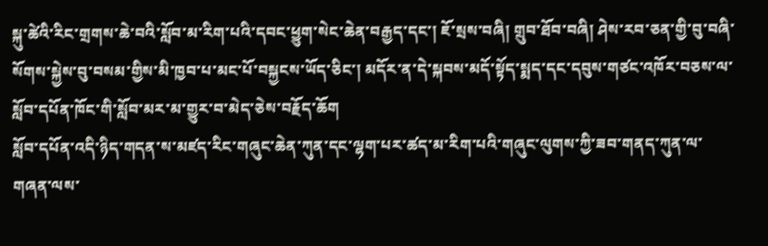སྐུ་ཚེའི་རིང་གྲགས་ཆེ་བའི་སློབ་མ་རིག་པའི་དབང་ཕྱུག་སེང་ཆེན་བརྒྱད་དང་། ཇོ་སྲས་བཞི། གྲུབ་ཐོབ་བཞི། ཤེས་རབ་ཅན་གྱི་བུ་བཞི་སོགས་སྐྱེས་བུ་བསམ་གྱིས་མི་ཁྱབ་པ་མང་པོ་བསྐྱངས་ཡོད་ཅིང་། མདོར་ན་དེ་སྐབས་མདོ་སྟོད་སྨད་དང་དབུས་གཙང་འཁོར་བཅས་ལ་སློབ་དཔོན་ཁོང་གི་སློབ་མར་མ་གྱུར་བ་མེད་ཅེས་བརྗོད་ཆོག
སློབ་དཔོན་འདི་ཉིད་གདན་ས་མཛད་རིང་གཞུང་ཆེན་ཀུན་དང་ལྷག་པར་ཚད་མ་རིག་པའི་གཞུང་ལུགས་ཀྱི་ཟབ་གནད་ཀུན་ལ་གཞན་ལས་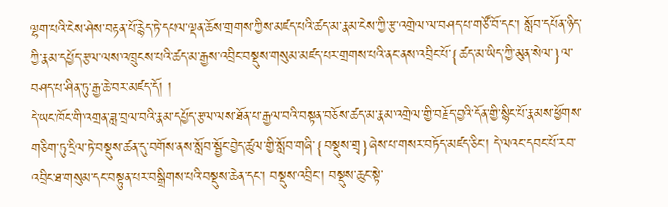ལྷག་པའི་ངེས་ཤེས་བརྟན་པོ་རྙེད་ཏེ་དཔལ་ལྡན་ཆོས་གྲགས་ཀྱིས་མཛད་པའི་ཚད་མ་རྣམ་ངེས་ཀྱི་རྩ་འགྲེལ་ལ་བཤད་པ་གཙོ་བོ་དང་། སློབ་དཔོན་ཉིད་ཀྱི་རྣམ་དཔྱོད་རྩལ་ལས་འཁྲུངས་པའི་ཚད་མ་རྒྱས་འབྲིང་བསྡུས་གསུམ་མཛད་པར་གྲགས་པའི་ནང་ནས་འབྲིང་པོ་{ཚད་མ་ཡིད་ཀྱི་མུན་སེལ་}ལ་བཤད་པ་ཤིན་ཏུ་རྒྱ་ཆེ་བར་མཛད་དོ། །
དེ་ཡང་ཁོང་གི་འགྲན་ཟླ་བྲལ་བའི་རྣམ་དཔྱོད་རྩལ་ལས་ཐོན་པ་རྒྱལ་བའི་བསྟན་བཅོས་ཚད་མ་རྣམ་འགྲེལ་གྱི་བརྗོད་བྱའི་དོན་གྱི་སྙིང་པོ་རྣམས་ཕྱོགས་གཅིག་ཏུ་དྲིལ་ཏེ་བསྡུས་ཚན་དུ་བགོས་ནས་སློབ་སྦྱོང་བྱེད་ཚུལ་གྱི་སློབ་གཞི་{བསྡུས་གྲྭ}ཞེས་པ་གསར་བཏོད་མཛད་ཅིང་། དེ་ལའང་དབང་པོ་རབ་འབྲིང་ཐ་གསུམ་དང་བསྟུན་པར་བསྒྲིགས་པའི་བསྡུས་ཆེན་དང་། བསྡུས་འབྲིང་། བསྡུས་ཆུང་སྟེ་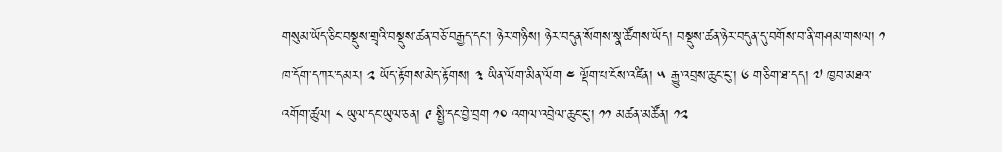གསུམ་ཡོད་ཅིང་བསྡུས་གྲྭའི་བསྡུས་ཚན་བཅོ་བརྒྱད་དང་། ཉེར་གཉིས། ཉེར་བདུན་སོགས་སྣ་ཚོགས་ཡོད། བསྡུས་ཚན་ཉེར་བདུན་དུ་བགོས་བ་ནི་གཤམ་གསལ། ༡ ཁ་དོག་དཀར་དམར། ༢ ཡོད་རྟོགས་མེད་རྟོགས། ༣ ཡིན་ལོག་མིན་ལོག ༤ ལྡོག་པ་ངོས་འཛིན། ༥ རྒྱུ་འབྲས་ཆུང་ངུ་། ༦ གཅིག་ཐ་དད། ༧ ཁྱབ་མཐའ་འགོག་ཚུལ། ༨ ཡུལ་དང་ཡུལ་ཅན། ༩ སྤྱི་དང་བྱེ་བྲག ༡༠ འགལ་འབྲེལ་ཆུང་ངུ་། ༡༡ མཚན་མཚོན། ༡༢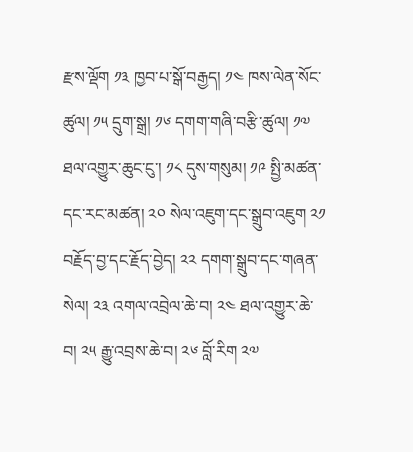རྫས་ལྡོག ༡༣ ཁྱབ་པ་སྒོ་བརྒྱད། ༡༤ ཁས་ལེན་སོང་ཚུལ། ༡༥ དྲུག་སྒྲ། ༡༦ དགག་གཞི་བརྩི་ཚུལ། ༡༧ ཐལ་འགྱུར་ཆུང་ངུ་། ༡༨ དུས་གསུམ། ༡༩ སྤྱི་མཚན་དང་རང་མཚན། ༢༠ སེལ་འཇུག་དང་སྒྲུབ་འཇུག ༢༡ བརྗོད་བྱ་དང་རྗོད་བྱེད། ༢༢ དགག་སྒྲུབ་དང་གཞན་སེལ། ༢༣ འགལ་འབྲེལ་ཆེ་བ། ༢༤ ཐལ་འགྱུར་ཆེ་བ། ༢༥ རྒྱུ་འབྲས་ཆེ་བ། ༢༦ བློ་རིག ༢༧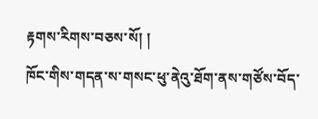རྟགས་རིགས་བཅས་སོ། །
ཁོང་གིས་གདན་ས་གསང་ཕུ་ནེའུ་ཐོག་ནས་གཙོས་བོད་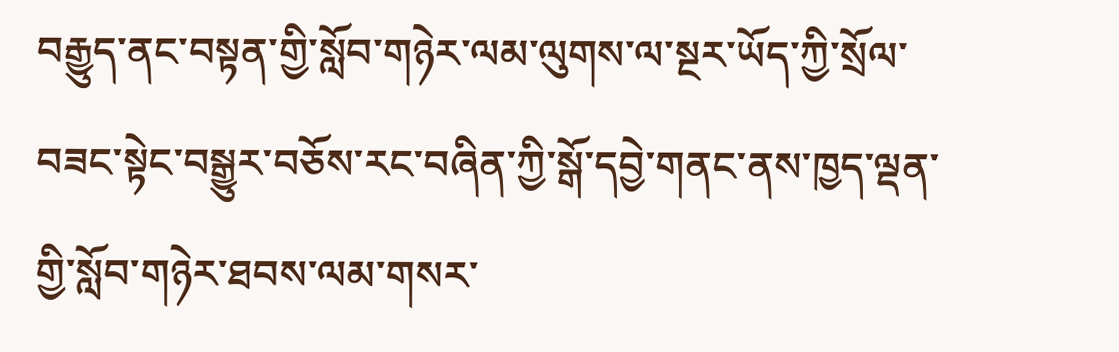བརྒྱུད་ནང་བསྟན་གྱི་སློབ་གཉེར་ལམ་ལུགས་ལ་སྔར་ཡོད་ཀྱི་སྲོལ་བཟང་སྟེང་བསྒྱུར་བཅོས་རང་བཞིན་ཀྱི་སྒོ་དབྱེ་གནང་ནས་ཁྱད་ལྡན་གྱི་སློབ་གཉེར་ཐབས་ལམ་གསར་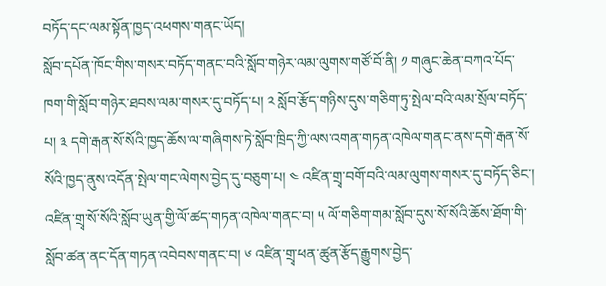བཏོད་དང་ལམ་སྟོན་ཁྱད་འཕགས་གནང་ཡོད།
སློབ་དཔོན་ཁོང་གིས་གསར་བཏོད་གནང་བའི་སློབ་གཉེར་ལམ་ལུགས་གཙོ་བོ་ནི། ༡ གཞུང་ཆེན་བཀའ་པོད་ཁག་གི་སློབ་གཉེར་ཐབས་ལམ་གསར་དུ་བཏོད་པ། ༢ སློབ་རྩོད་གཉིས་དུས་གཅིག་ཏུ་སྤེལ་བའི་ལམ་སྲོལ་བཏོད་པ། ༣ དགེ་རྒན་སོ་སོའི་ཁྱད་ཆོས་ལ་གཞིགས་ཏེ་སློབ་ཁྲིད་ཀྱི་ལས་འགན་གཏན་འཁེལ་གནང་ནས་དགེ་རྒན་སོ་སོའི་ཁྱད་ནུས་འདོན་སྤེལ་གང་ལེགས་བྱེད་དུ་བཅུག་པ། ༤ འཛིན་གྲྭ་བགོ་བའི་ལམ་ལུགས་གསར་དུ་བཏོད་ཅིང་། འཛིན་གྲྭ་སོ་སོའི་སློབ་ཡུན་གྱི་ལོ་ཚད་གཏན་འཁེལ་གནང་བ། ༥ ལོ་གཅིག་གམ་སློབ་དུས་སོ་སོའི་ཆོས་ཐོག་གི་སློབ་ཚན་ནང་དོན་གཏན་འབེབས་གནང་བ། ༦ འཛིན་གྲྭ་ཕན་ཚུན་རྩོད་རྒྱུགས་བྱེད་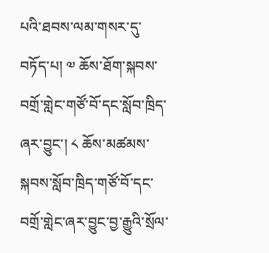པའི་ཐབས་ལམ་གསར་དུ་བཏོད་པ། ༧ ཆོས་ཐོག་སྐབས་བགྲོ་གླེང་གཙོ་བོ་དང་སློབ་ཁྲིད་ཞར་བྱུང་། ༨ ཆོས་མཚམས་སྐབས་སློབ་ཁྲིད་གཙོ་བོ་དང་བགྲོ་གླེང་ཞར་བྱུང་བྱ་རྒྱུའི་སྲོལ་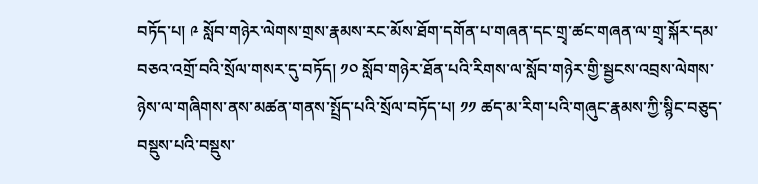བཏོད་པ། ༩ སློབ་གཉེར་ལེགས་གྲས་རྣམས་རང་མོས་ཐོག་དགོན་པ་གཞན་དང་གྲྭ་ཚང་གཞན་ལ་གྲྭ་སྐོར་དམ་བཅའ་འགྲོ་བའི་སྲོལ་གསར་དུ་བཏོད། ༡༠ སློབ་གཉེར་ཐོན་པའི་རིགས་ལ་སློབ་གཉེར་གྱི་སྦྱངས་འབྲས་ལེགས་ཉེས་ལ་གཞིགས་ནས་མཚན་གནས་སྤྲོད་པའི་སྲོལ་བཏོད་པ། ༡༡ ཚད་མ་རིག་པའི་གཞུང་རྣམས་ཀྱི་སྙིང་བཅུད་བསྡུས་པའི་བསྡུས་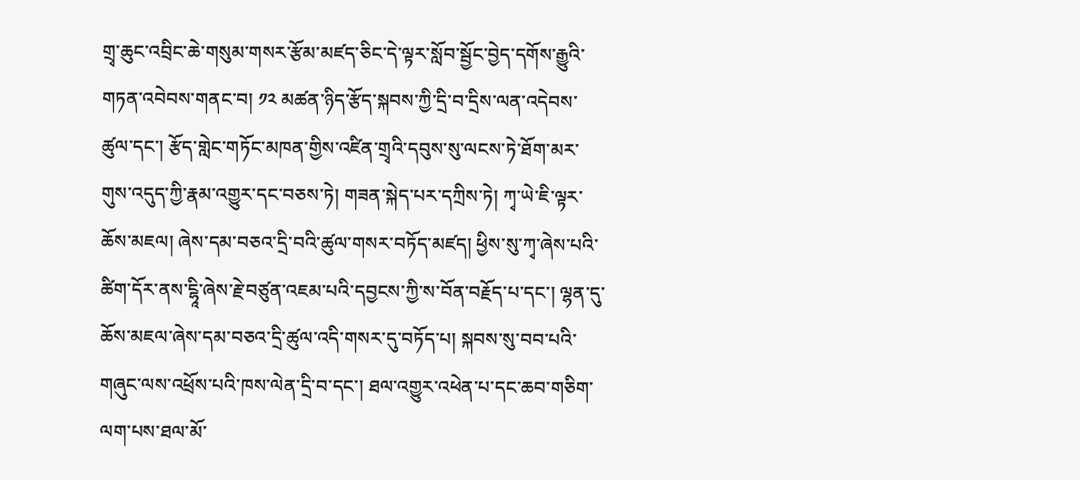གྲྭ་ཆུང་འབྲིང་ཆེ་གསུམ་གསར་རྩོམ་མཛད་ཅིང་དེ་ལྟར་སློབ་སྦྱོང་བྱེད་དགོས་རྒྱུའི་གཏན་འབེབས་གནང་བ། ༡༢ མཚན་ཉིད་རྩོད་སྐབས་ཀྱི་དྲི་བ་དྲིས་ལན་འདེབས་ཚུལ་དང་། རྩོད་གླེང་གཏོང་མཁན་གྱིས་འཛིན་གྲྭའི་དབུས་སུ་ལངས་ཏེ་ཐོག་མར་གུས་འདུད་ཀྱི་རྣམ་འགྱུར་དང་བཅས་ཏེ། གཟན་སྐེད་པར་དཀྲིས་ཏེ། ཀྭ་ཡེ་ཇི་ལྟར་ཆོས་མཇལ། ཞེས་དམ་བཅའ་དྲི་བའི་ཚུལ་གསར་བཏོད་མཛད། ཕྱིས་སུ་ཀྭ་ཞེས་པའི་ཚིག་དོར་ནས་ངྷཱི་ཞེས་རྗེ་བཙུན་འཇམ་པའི་དབྱངས་ཀྱི་ས་བོན་བརྗོད་པ་དང་། ལྷན་དུ་ཆོས་མཇལ་ཞེས་དམ་བཅའ་དྲི་ཚུལ་འདི་གསར་དུ་བཏོད་པ། སྐབས་སུ་བབ་པའི་གཞུང་ལས་འཕྲོས་པའི་ཁས་ལེན་དྲི་བ་དང་། ཐལ་འགྱུར་འཕེན་པ་དང་ཆབ་གཅིག་ལག་པས་ཐལ་མོ་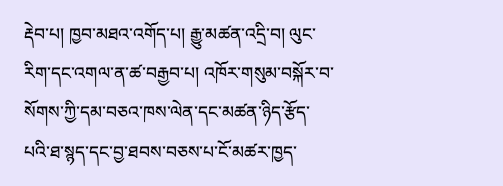རྡེབ་པ། ཁྱབ་མཐའ་འགོད་པ། རྒྱུ་མཚན་འདྲི་བ། ལུང་རིག་དང་འགལ་ན་ཚ་བརྒྱབ་པ། འཁོར་གསུམ་བསྐོར་བ་སོགས་ཀྱི་དམ་བཅའ་ཁས་ལེན་དང་མཚན་ཉིད་རྩོད་པའི་ཐ་སྙད་དང་བྱ་ཐབས་བཅས་པ་ངོ་མཚར་ཁྱད་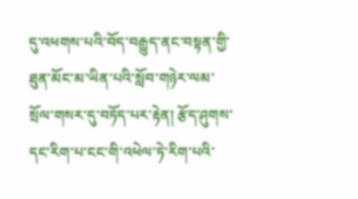དུ་འཕགས་པའི་བོད་བརྒྱུད་ནང་བསྟན་གྱི་ཐུན་མོང་མ་ཡིན་པའི་སློབ་གཉེར་ལམ་སྲོལ་གསར་དུ་བཏོད་པར་རྟེན། རྩོད་ཤུགས་དང་རིག་པ་ངང་གི་འཕེལ་ཏེ་རིག་པའི་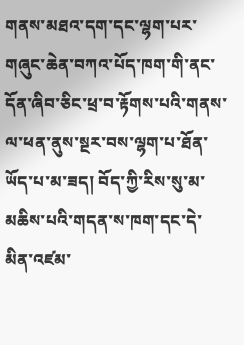གནས་མཐའ་དག་དང་ལྷག་པར་གཞུང་ཆེན་བཀའ་པོད་ཁག་གི་ནང་དོན་ཞིབ་ཅིང་ཕྲ་བ་རྟོགས་པའི་གནས་ལ་ཕན་ནུས་སྔར་བས་ལྷག་པ་ཐོན་ཡོད་པ་མ་ཟད། བོད་ཀྱི་རིས་སུ་མ་མཆིས་པའི་གདན་ས་ཁག་དང་དེ་མིན་འཛམ་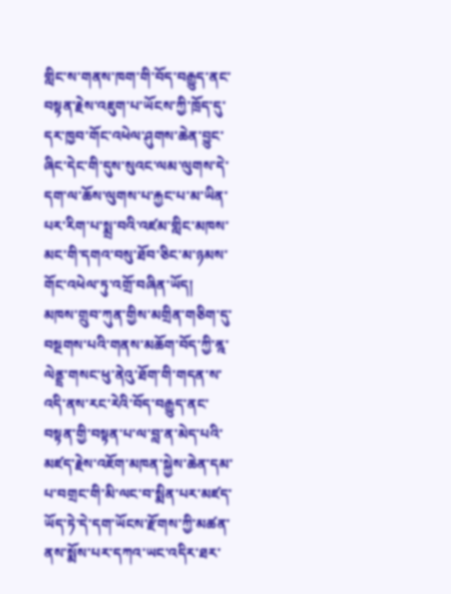གླིང་ས་གནས་ཁག་གི་བོད་བརྒྱུད་ནང་བསྟན་རྗེས་འཇུག་པ་ཡོངས་ཀྱི་ཁྲོད་དུ་དར་ཁྱབ་གོང་འཕེལ་ཤུགས་ཆེན་བྱུང་ཞིང་དེང་གི་དུས་སུའང་ལམ་ལུགས་དེ་དག་ལ་ཆོས་ལུགས་པ་རྐྱང་པ་མ་ཡིན་པར་རིག་པ་སྨྲ་བའི་འཛམ་གླིང་མཁས་མང་གི་དགའ་བསུ་ཐོབ་ཅིང་མ་ཉམས་གོང་འཕེལ་ཏུ་འགྲོ་བཞིན་ཡོད།
མཁས་གྲུབ་ཀུན་གྱིས་མགྲིན་གཅིག་དུ་བསྔགས་པའི་གནས་མཆོག་བོད་ཀྱི་ནྰ་ལེནྡྲ་གསང་ཕུ་ནེའུ་ཐོག་གི་གདན་ས་འདི་ནས་རང་རེའི་བོད་བརྒྱུད་ནང་བསྟན་གྱི་བསྟན་པ་ལ་བླ་ན་མེད་པའི་མཛད་རྗེས་འཇོག་མཁན་སྐྱེས་ཆེན་དམ་པ་བགྲང་གི་མི་ལང་བ་སྨིན་པར་མཛད་ཡོད་ཏེ་དེ་དག་ཡོངས་རྫོགས་ཀྱི་མཚན་ནས་སྨོས་པར་དཀའ་ཡང་འདིར་ཐར་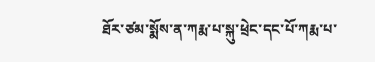ཐོར་ཙམ་སྨོས་ན་ཀརྨ་པ་སྐུ་ཕྲེང་དང་པོ་ཀརྨ་པ་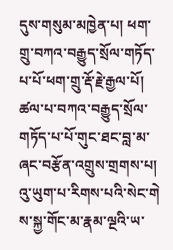དུས་གསུམ་མཁྱེན་པ། ཕག་གྲུ་བཀའ་བརྒྱུད་སྲོལ་གཏོད་པ་པོ་ཕག་གྲུ་རྡོ་རྗེ་རྒྱལ་པོ། ཚལ་པ་བཀའ་བརྒྱུད་སྲོལ་གཏོད་པ་པོ་གུང་ཐང་བླ་མ་ཞང་བརྩོན་འགྲུས་གྲགས་པ། འུ་ཡུག་པ་རིགས་པའི་སེང་གེ ས་སྐྱ་གོང་མ་རྣམ་ལྔའི་ཡ་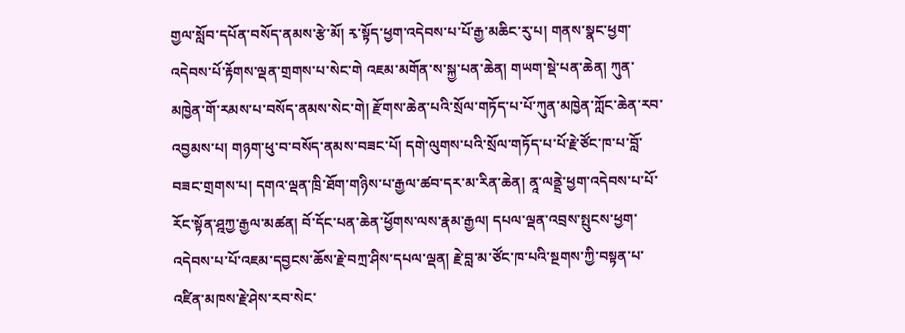གྱལ་སློབ་དཔོན་བསོད་ནམས་རྩེ་མོ། རྭ་སྟོད་ཕྱག་འདེབས་པ་པོ་རྒྱ་མཆིང་རུ་པ། གནས་སྣང་ཕྱག་འདེབས་པོ་རྟོགས་ལྡན་གྲགས་པ་སེང་གེ འཇམ་མགོན་ས་སྐྱ་པན་ཆེན། གཡག་སྡེ་པན་ཆེན། ཀུན་མཁྱེན་གོ་རམས་པ་བསོད་ནམས་སེང་གེ། རྫོགས་ཆེན་པའི་སྲོལ་གཏོད་པ་པོ་ཀུན་མཁྱེན་ཀློང་ཆེན་རབ་འབྱམས་པ། གཉག་ཕུ་བ་བསོད་ནམས་བཟང་པོ། དགེ་ལུགས་པའི་སྲོལ་གཏོད་པ་པོ་རྗེ་ཙོང་ཁ་པ་བློ་བཟང་གྲགས་པ། དགའ་ལྡན་ཁྲི་ཐོག་གཉིས་པ་རྒྱལ་ཚབ་དར་མ་རིན་ཆེན། ནཱ་ལནྡྲེ་ཕྱག་འདེབས་པ་པོ་རོང་སྟོན་ཤྰཀྱ་རྒྱལ་མཚན། བོ་དོང་པན་ཆེན་ཕྱོགས་ལས་རྣམ་རྒྱལ། དཔལ་ལྡན་འབྲས་སྤུངས་ཕྱག་འདེབས་པ་པོ་འཇམ་དབྱངས་ཆོས་རྗེ་བཀྲ་ཤིས་དཔལ་ལྡན། རྗེ་བླ་མ་ཙོང་ཁ་པའི་སྔགས་ཀྱི་བསྟན་པ་འཛིན་མཁས་རྗེ་ཤེས་རབ་སེང་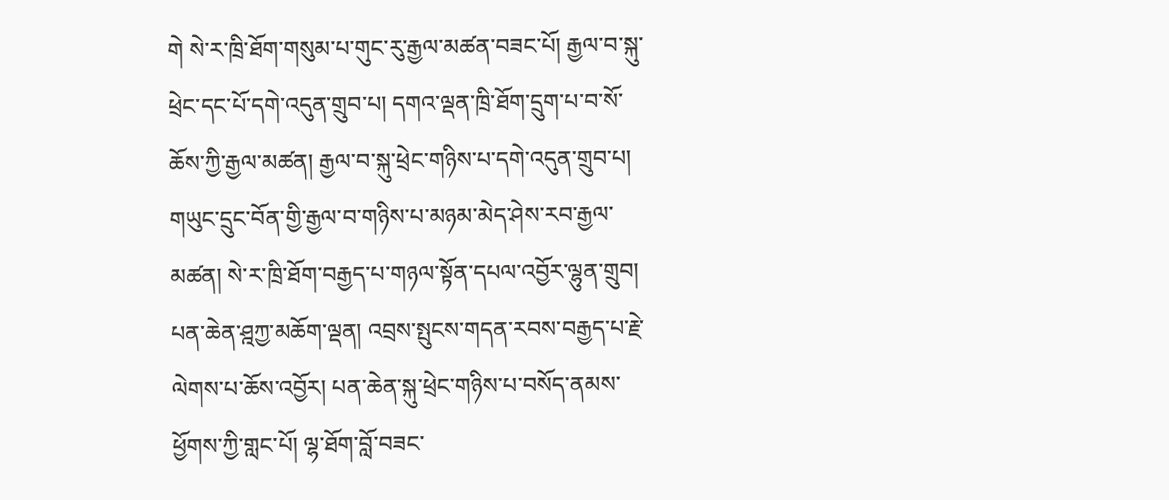གེ སེ་ར་ཁྲི་ཐོག་གསུམ་པ་གུང་རུ་རྒྱལ་མཚན་བཟང་པོ། རྒྱལ་བ་སྐུ་ཕྲེང་དང་པོ་དགེ་འདུན་གྲུབ་པ། དགའ་ལྡན་ཁྲི་ཐོག་དྲུག་པ་བ་སོ་ཆོས་ཀྱི་རྒྱལ་མཚན། རྒྱལ་བ་སྐུ་ཕྲེང་གཉིས་པ་དགེ་འདུན་གྲུབ་པ། གཡུང་དྲུང་བོན་གྱི་རྒྱལ་བ་གཉིས་པ་མཉམ་མེད་ཤེས་རབ་རྒྱལ་མཚན། སེ་ར་ཁྲི་ཐོག་བརྒྱད་པ་གཉལ་སྟོན་དཔལ་འབྱོར་ལྷུན་གྲུབ། པན་ཆེན་ཤྰཀྱ་མཆོག་ལྡན། འབྲས་སྤུངས་གདན་རབས་བརྒྱད་པ་རྗེ་ལེགས་པ་ཆོས་འབྱོར། པན་ཆེན་སྐུ་ཕྲེང་གཉིས་པ་བསོད་ནམས་ཕྱོགས་ཀྱི་གླང་པོ། ལྷ་ཐོག་བློ་བཟང་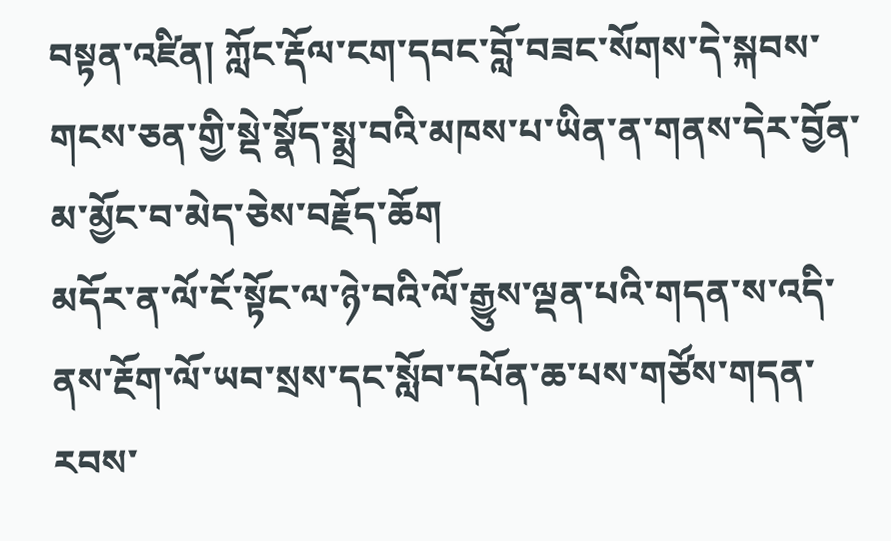བསྟན་འཛིན། ཀློང་རྡོལ་ངག་དབང་བློ་བཟང་སོགས་དེ་སྐབས་གངས་ཅན་གྱི་སྡེ་སྣོད་སྨྲ་བའི་མཁས་པ་ཡིན་ན་གནས་དེར་བྱོན་མ་མྱོང་བ་མེད་ཅེས་བརྗོད་ཆོག
མདོར་ན་ལོ་ངོ་སྟོང་ལ་ཉེ་བའི་ལོ་རྒྱུས་ལྡན་པའི་གདན་ས་འདི་ནས་རྔོག་ལོ་ཡབ་སྲས་དང་སློབ་དཔོན་ཆ་པས་གཙོས་གདན་རབས་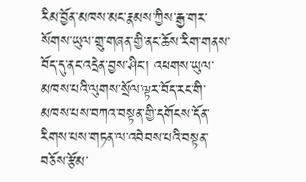རིམ་བྱོན་མཁས་མང་རྣམས་ཀྱིས་རྒྱ་གར་སོགས་ཡུལ་གྲུ་གཞན་གྱི་ནང་ཆོས་རིག་གནས་བོད་དུ་ནང་འདྲེན་བྱས་ཤིང་། འཕགས་ཡུལ་མཁས་པའི་ལུགས་སྲོལ་ལྟར་བོད་རང་གི་མཁས་པས་བཀའ་བསྟན་གྱི་དགོངས་དོན་རིགས་པས་གཏན་ལ་འབེབས་པའི་བསྟན་བཅོས་རྩོམ་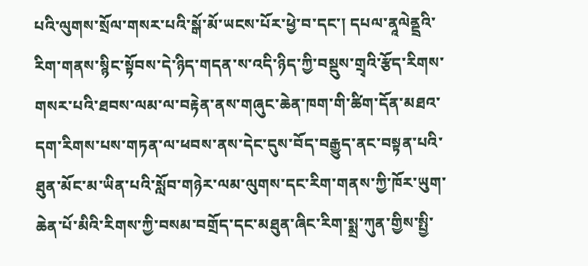པའི་ལུགས་སྲོལ་གསར་པའི་སྒོ་མོ་ཡངས་པོར་ཕྱེ་བ་དང་། དཔལ་ནཱལེནྡྲའི་རིག་གནས་སྙིང་སྟོབས་དེ་ཉིད་གདན་ས་འདི་ཉིད་ཀྱི་བསྡུས་གྲྭའི་རྩོད་རིགས་གསར་པའི་ཐབས་ལམ་ལ་བརྟེན་ནས་གཞུང་ཆེན་ཁག་གི་ཚིག་དོན་མཐའ་དག་རིགས་པས་གཏན་ལ་ཕབས་ནས་དེང་དུས་བོད་བརྒྱུད་ནང་བསྟན་པའི་ཐུན་མོང་མ་ཡིན་པའི་སློབ་གཉེར་ལམ་ལུགས་དང་རིག་གནས་ཀྱི་ཁོར་ཡུག་ཆེན་པོ་མིའི་རིགས་ཀྱི་བསམ་བགྲོད་དང་མཐུན་ཞིང་རིག་སྨྲ་ཀུན་གྱིས་སྤྱི་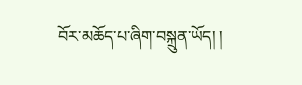བོར་མཆོད་པ་ཞིག་བསྐྲུན་ཡོད། །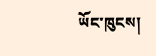ཡོང་ཁུངས།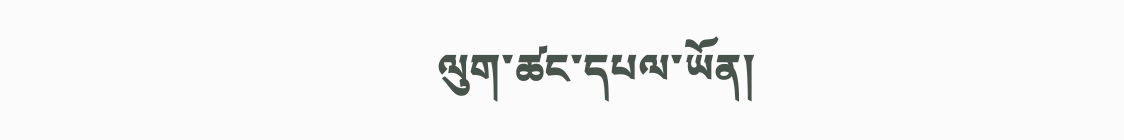ལུག་ཚང་དཔལ་ཡོན།